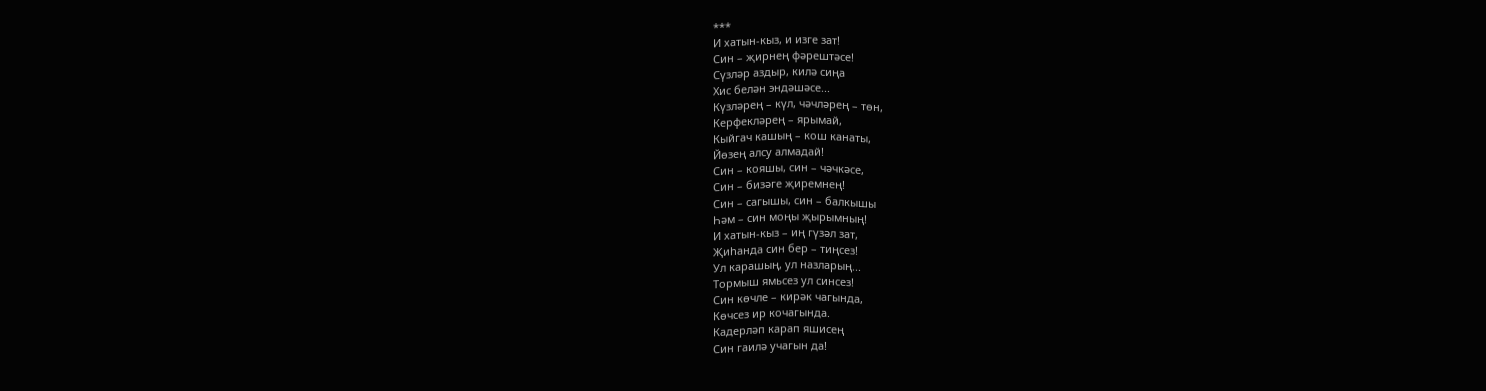***
И хатын-кыз, и изге зат!
Син – җирнең фәрештәсе!
Сүзләр аздыр, килә сиңа
Хис белән эндәшәсе...
Күзләрең – күл, чәчләрең – төн,
Керфекләрең – ярымай,
Кыйгач кашың – кош канаты,
Йөзең алсу алмадай!
Син – кояшы, син – чәчкәсе,
Син – бизәге җиремнең!
Син – сагышы, син – балкышы
Һәм – син моңы җырымның!
И хатын-кыз – иң гүзәл зат,
Җиһанда син бер – тиңсез!
Ул карашың, ул назларың...
Тормыш ямьсез ул синсез!
Син көчле – кирәк чагында,
Көчсез ир кочагында.
Кадерләп карап яшисең
Син гаилә учагын да!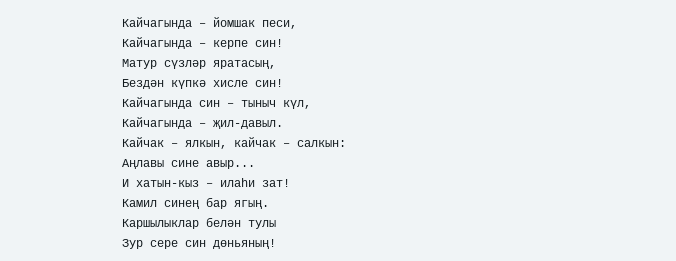Кайчагында – йомшак песи,
Кайчагында – керпе син!
Матур сүзләр яратасың,
Бездән күпкә хисле син!
Кайчагында син – тыныч күл,
Кайчагында – җил-давыл.
Кайчак – ялкын, кайчак – салкын:
Аңлавы сине авыр...
И хатын-кыз – илаһи зат!
Камил синең бар ягың.
Каршылыклар белән тулы
Зур сере син дөньяның!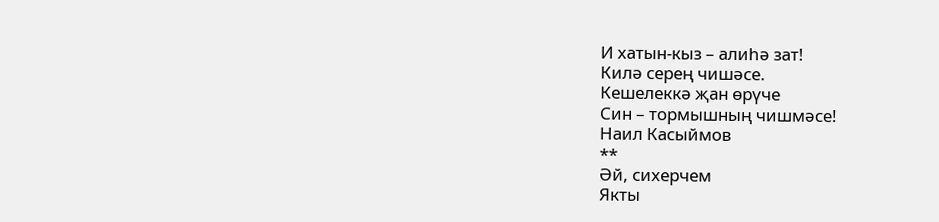И хатын-кыз – алиһә зат!
Килә серең чишәсе.
Кешелеккә җан өрүче
Син – тормышның чишмәсе!
Наил Касыймов
**
Әй, сихерчем
Якты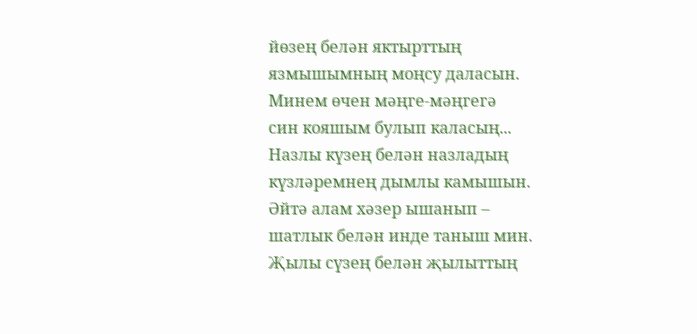йөзең белән яктырттың
язмышымның моңсу даласын.
Минем өчен мәңге-мәңгегә
син кояшым булып каласың...
Назлы күзең белән назладың
күзләремнең дымлы камышын.
Әйтә алам хәзер ышанып –
шатлык белән инде таныш мин.
Җылы сүзең белән җылыттың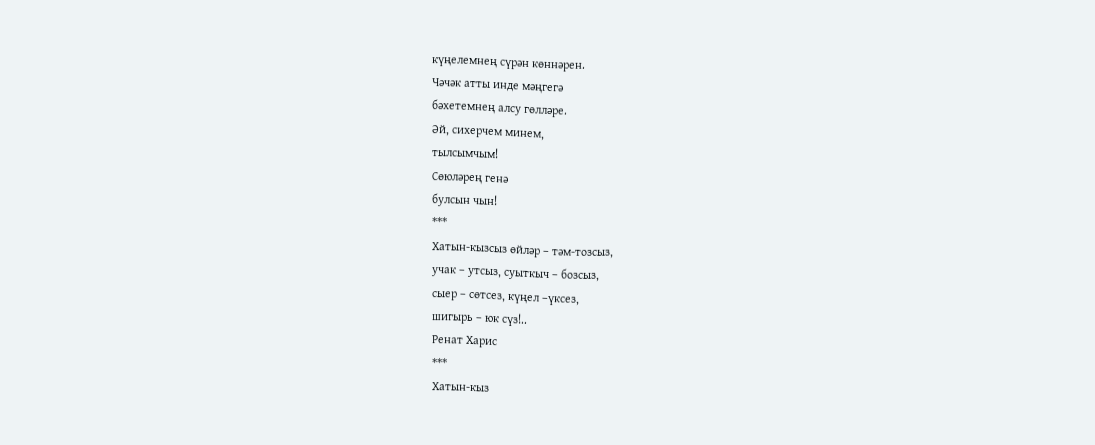күңелемнең сүрән көннәрен.
Чәчәк атты инде мәңгегә
бәхетемнең алсу гөлләре.
Әй, сихерчем минем,
тылсымчым!
Сөюләрең генә
булсын чын!
***
Хатын-кызсыз өйләр – тәм-тозсыз,
учак – утсыз, суыткыч – бозсыз,
сыер – сөтсез, күңел –үксез,
шигырь – юк сүз!..
Ренат Харис
***
Хатын-кыз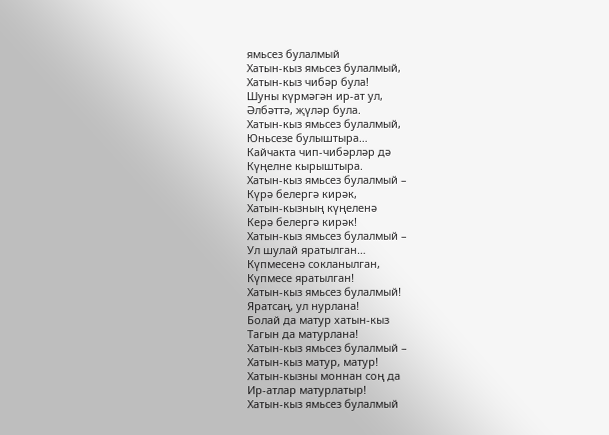ямьсез булалмый
Хатын-кыз ямьсез булалмый,
Хатын-кыз чибәр була!
Шуны күрмәгән ир-ат ул,
Әлбәттә, җүләр була.
Хатын-кыз ямьсез булалмый,
Юньсезе булыштыра…
Кайчакта чип-чибәрләр дә
Күңелне кырыштыра.
Хатын-кыз ямьсез булалмый –
Күрә белергә кирәк,
Хатын-кызның күңеленә
Керә белергә кирәк!
Хатын-кыз ямьсез булалмый –
Ул шулай яратылган…
Күпмесенә сокланылган,
Күпмесе яратылган!
Хатын-кыз ямьсез булалмый!
Яратсаң, ул нурлана!
Болай да матур хатын-кыз
Тагын да матурлана!
Хатын-кыз ямьсез булалмый –
Хатын-кыз матур, матур!
Хатын-кызны моннан соң да
Ир-атлар матурлатыр!
Хатын-кыз ямьсез булалмый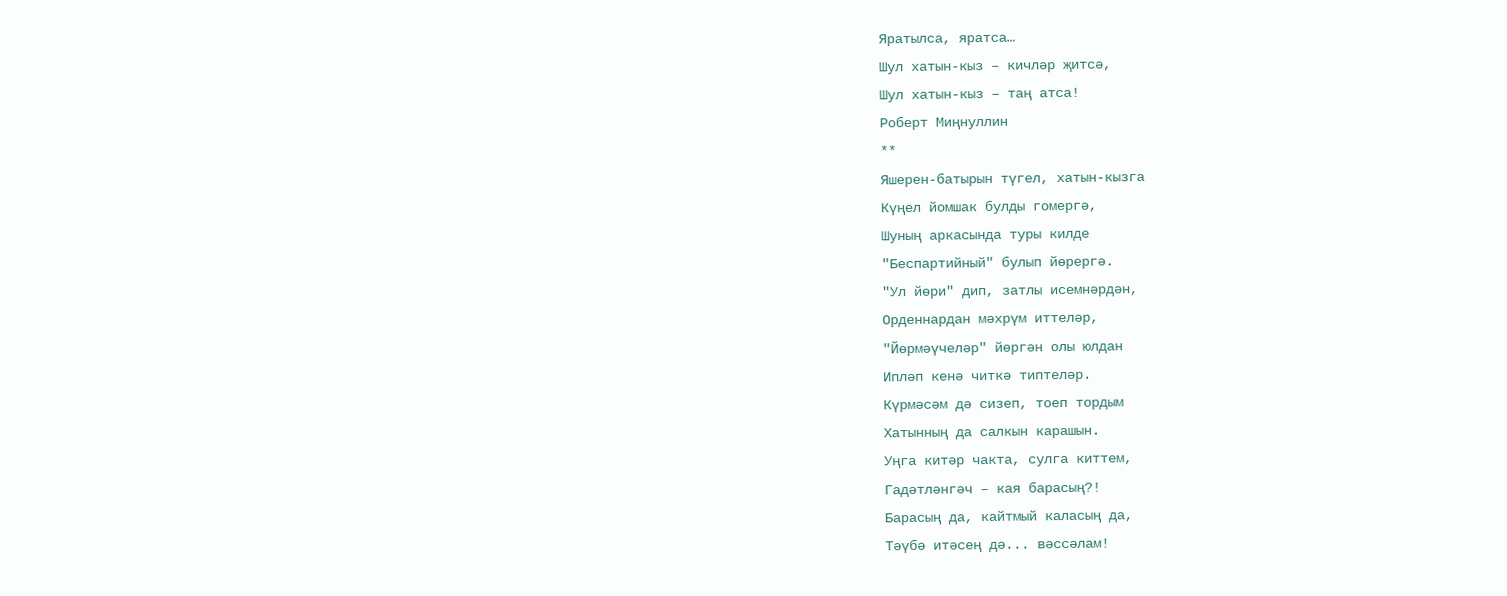Яратылса, яратса…
Шул хатын-кыз – кичләр җитсә,
Шул хатын-кыз – таң атса!
Роберт Миңнуллин
**
Яшерен-батырын түгел, хатын-кызга
Күңел йомшак булды гомергә,
Шуның аркасында туры килде
"Беспартийный" булып йөрергә.
"Ул йөри" дип, затлы исемнәрдән,
Орденнардан мәхрүм иттеләр,
"Йөрмәүчеләр" йөргән олы юлдан
Ипләп кенә читкә типтеләр.
Күрмәсәм дә сизеп, тоеп тордым
Хатынның да салкын карашын.
Уңга китәр чакта, сулга киттем,
Гадәтләнгәч – кая барасың?!
Барасың да, кайтмый каласың да,
Тәүбә итәсең дә... вәссәлам!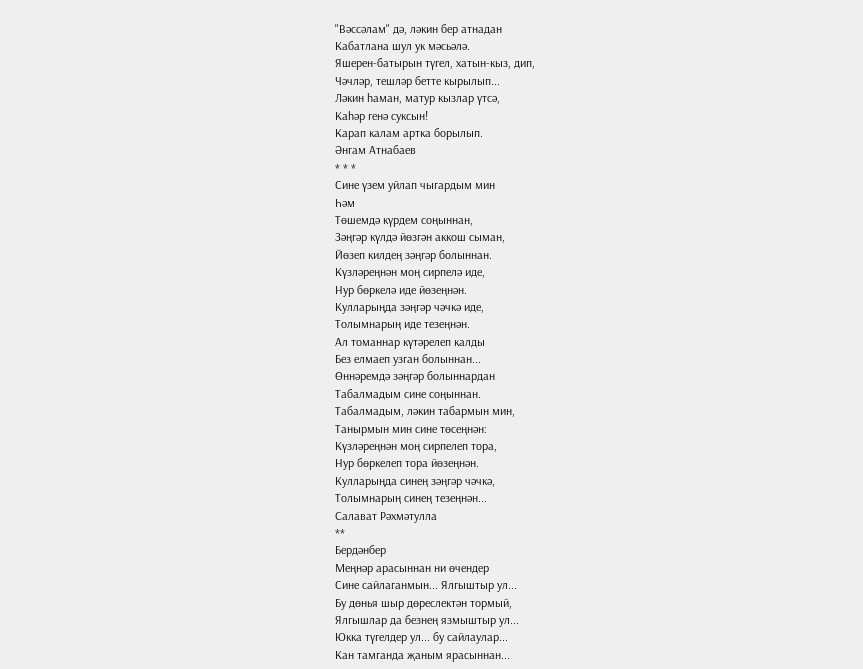"Вәссәлам" дә, ләкин бер атнадан
Кабатлана шул ук мәсьәлә.
Яшерен-батырын түгел, хатын-кыз, дип,
Чәчләр, тешләр бетте кырылып...
Ләкин һаман, матур кызлар үтсә,
Каһәр генә суксын!
Карап калам артка борылып.
Әнгам Атнабаев
* * *
Сине үзем уйлап чыгардым мин
Һәм
Төшемдә күрдем соңыннан,
Зәңгәр күлдә йөзгән аккош сыман,
Йөзеп килдең зәңгәр болыннан.
Күзләреңнән моң сирпелә иде,
Нур бөркелә иде йөзеңнән.
Кулларыңда зәңгәр чәчкә иде,
Толымнарың иде тезеңнән.
Ал томаннар күтәрелеп калды
Без елмаеп узган болыннан...
Өннәремдә зәңгәр болыннардан
Табалмадым сине соңыннан.
Табалмадым, ләкин табармын мин,
Танырмын мин сине төсеңнән:
Күзләреңнән моң сирпелеп тора,
Нур бөркелеп тора йөзеңнән.
Кулларыңда синең зәңгәр чәчкә,
Толымнарың синең тезеңнән...
Салават Рәхмәтулла
**
Бердәнбер
Меңнәр арасыннан ни өчендер
Сине сайлаганмын... Ялгыштыр ул...
Бу дөнья шыр дөреслектән тормый,
Ялгышлар да безнең язмыштыр ул...
Юкка түгелдер ул... бу сайлаулар...
Кан тамганда җаным ярасыннан...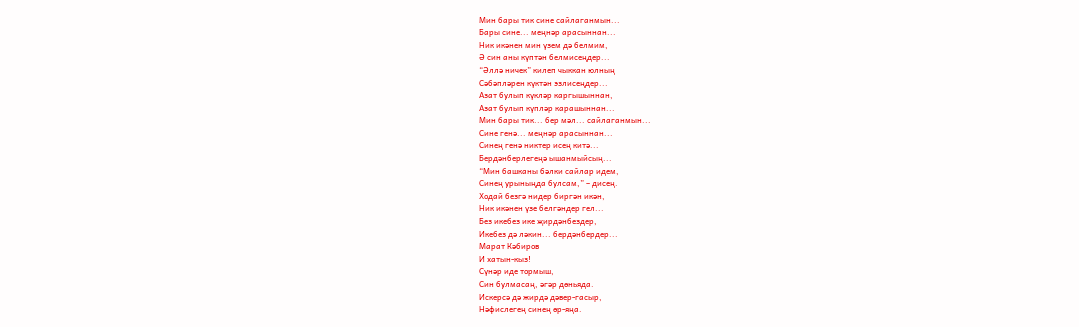Мин бары тик сине сайлаганмын...
Бары сине... меңнәр арасыннан...
Ник икәнен мин үзем дә белмим,
Ә син аны күптән белмисеңдер...
“Әллә ничек” килеп чыккан юлның
Сәбәпләрен күктән эзлисеңдер...
Азат булып күкләр каргышыннан,
Азат булып күпләр карашыннан...
Мин бары тик... бер мәл... сайлаганмын...
Сине генә... меңнәр арасыннан...
Синең генә никтер исең китә...
Бердәнберлегеңә ышанмыйсың...
“Мин башканы бәлки сайлар идем,
Синең урыныңда булсам,” – дисең.
Ходай безгә нидер биргән икән,
Ник икәнен үзе белгәндер гел...
Без икебез ике җирдәнбездер,
Икебез дә ләкин... бердәнбердер...
Марат Кәбиров
И хатын-кыз!
Сүнәр иде тормыш,
Син булмасаң, әгәр дөньяда.
Искерсә дә жирдә дәвер-гасыр,
Нәфислегең синең өр-яңа.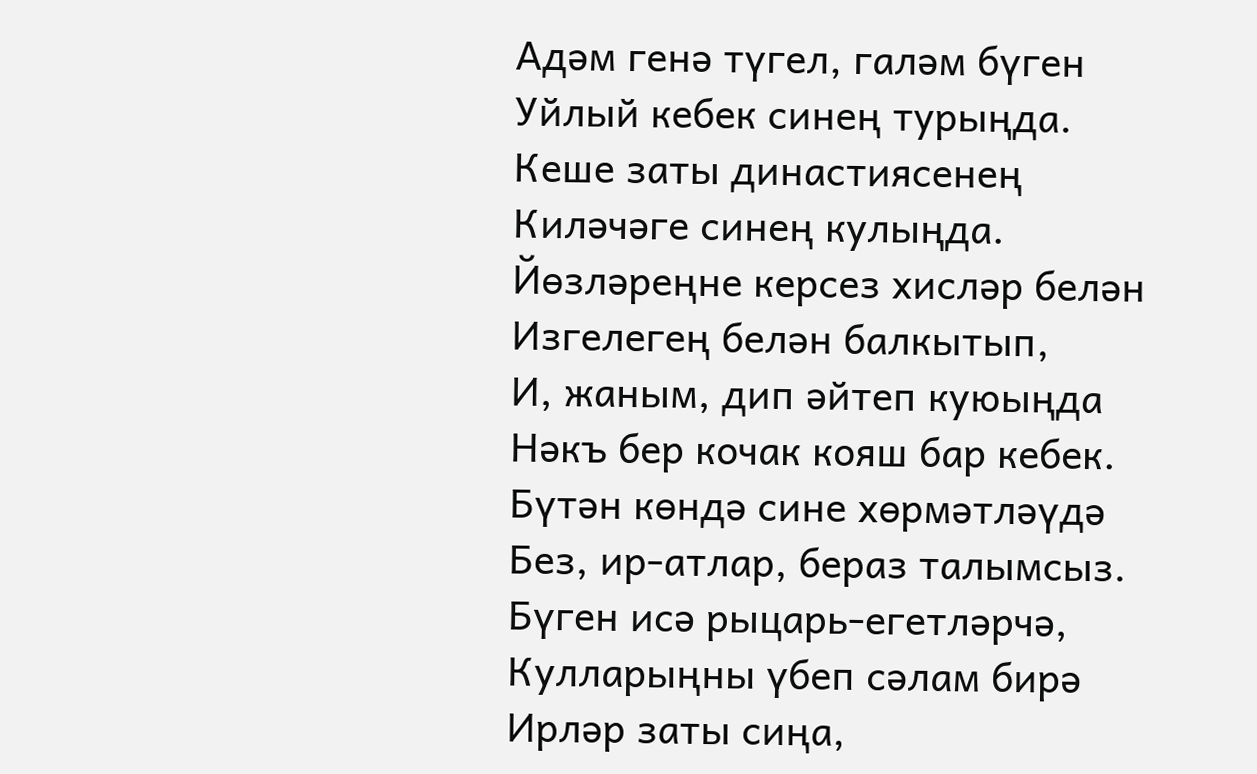Адәм генә түгел, галәм бүген
Уйлый кебек синең турыңда.
Кеше заты династиясенең
Киләчәге синең кулыңда.
Йөзләреңне керсез хисләр белән
Изгелегең белән балкытып,
И, жаным, дип әйтеп куюыңда
Нәкъ бер кочак кояш бар кебек.
Бүтән көндә сине хөрмәтләүдә
Без, ир-атлар, бераз талымсыз.
Бүген исә рыцарь-егетләрчә,
Кулларыңны үбеп сәлам бирә
Ирләр заты сиңа,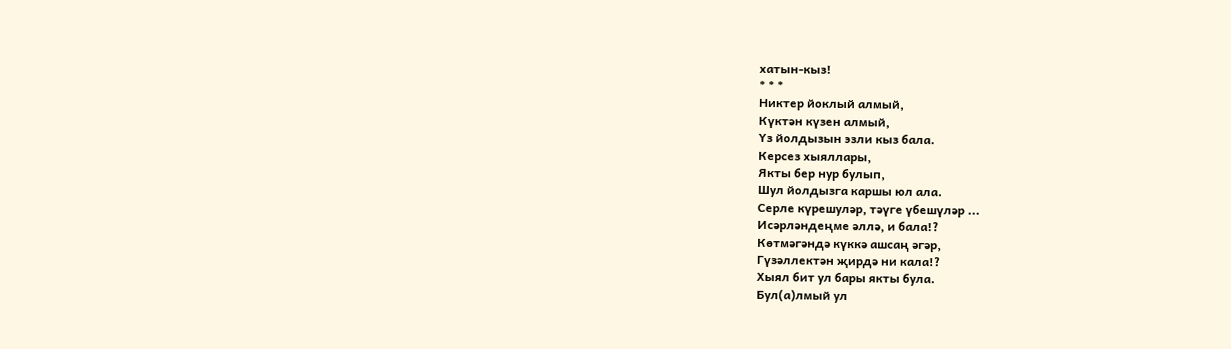хатын-кыз!
* * *
Никтер йоклый алмый,
Күктән күзен алмый,
Үз йолдызын эзли кыз бала.
Керсез хыяллары,
Якты бер нур булып,
Шул йолдызга каршы юл ала.
Серле күрешуләр, тәүге үбешүләр ...
Исәрләндеңме әллә, и бала!?
Көтмәгәндә күккә ашсаң әгәр,
Гүзәллектән җирдә ни кала!?
Хыял бит ул бары якты була.
Бул(а)лмый ул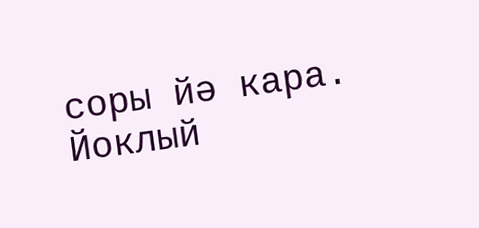соры йә кара.
Йоклый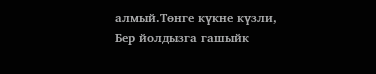алмый.Төнге күкне күзли,
Бер йолдызга гашыйк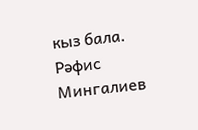кыз бала.
Рәфис Мингалиев